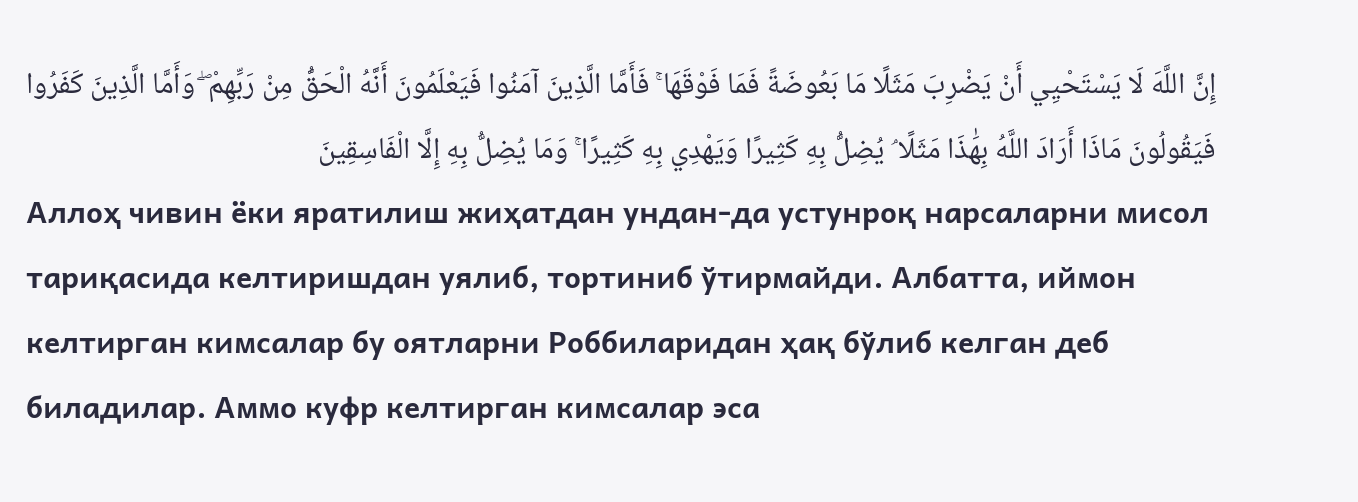إِنَّ اللَّهَ لَا يَسْتَحْيِي أَنْ يَضْرِبَ مَثَلًا مَا بَعُوضَةً فَمَا فَوْقَهَا ۚ فَأَمَّا الَّذِينَ آمَنُوا فَيَعْلَمُونَ أَنَّهُ الْحَقُّ مِنْ رَبِّهِمْ ۖ وَأَمَّا الَّذِينَ كَفَرُوا فَيَقُولُونَ مَاذَا أَرَادَ اللَّهُ بِهَٰذَا مَثَلًا ۘ يُضِلُّ بِهِ كَثِيرًا وَيَهْدِي بِهِ كَثِيرًا ۚ وَمَا يُضِلُّ بِهِ إِلَّا الْفَاسِقِينَ
Аллоҳ чивин ёки яратилиш жиҳатдан ундан-да устунроқ нарсаларни мисол тариқасида келтиришдан уялиб, тортиниб ўтирмайди. Албатта, иймон келтирган кимсалар бу оятларни Роббиларидан ҳақ бўлиб келган деб биладилар. Аммо куфр келтирган кимсалар эса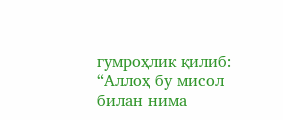гумроҳлик қилиб: “Аллоҳ бу мисол билан нима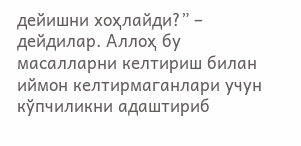дейишни хоҳлайди?” – дейдилар. Аллоҳ бу масалларни келтириш билан иймон келтирмаганлари учун кўпчиликни адаштириб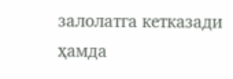залолатга кетказади ҳамда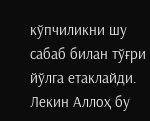кўпчиликни шу сабаб билан тўғри йўлга етаклайди. Лекин Аллоҳ бу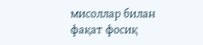мисоллар билан фақат фосиқ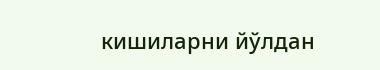кишиларни йўлдан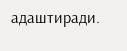адаштиради.